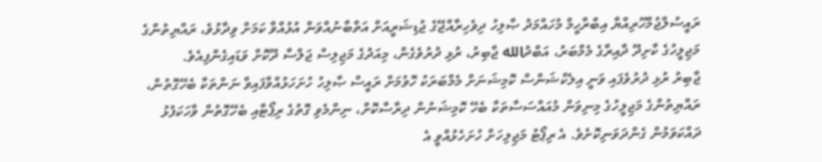ރައީސުލްޖުމްހޫރިއްޔާ އިބްރާހީމް މުހައްމަދު ޞާލިހު ދިވެހިރާއްޖޭގެ ޖުޑިޝަރީއަށް އަތްބާނުއްވަން އުޅުއްވާ ކަމަށް ވިދާޅުވެ، ރައްޔިތުންގެ މަޖިލީހުގެ ކާށިދޫ ދާއިރާގެ މެމްބަރު، އަބްދުالله ޖާބިރު، ރުޅި ދުރުވެގެން، މިއަދުގެ މަޖިލިސް ޖަލްސާ ދޫކޮށް ވަޑައިގެންފިއެވެ.
ޖާބިރު ރުޅި ދުރުވެފައި ވަނީ އިލެކްޝަންސް ކޮމިޝަނަށް މެމްބަރަކު ހޮވުމަށް ރައީސް ޞާލިހު ހުށަހަޅުއްވާފައިވާ ނަންތަކާ ބެހޭގޮތުން، ރައްޔިތުންގެ މަޖިލީހުގެ މިނިވަން މުއައްސަސާތަކާ ބެހޭ ކޮމިޝަނުން ދިރާސާކޮށް، ނިންމެވި ގޮތުގެ ރިޕޯޓާއި ބެހޭގޮތުން ވާހަކަފުޅު ދައްކަވަމުން ގެންދަވަނިކޮށެވެ. އެ ރިޕޯޓު މަޖިލިހަށް ހުށަހެޅުއްވީ އެ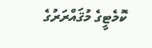ކޮމެޓީގެ މުޤައްރަރުގެ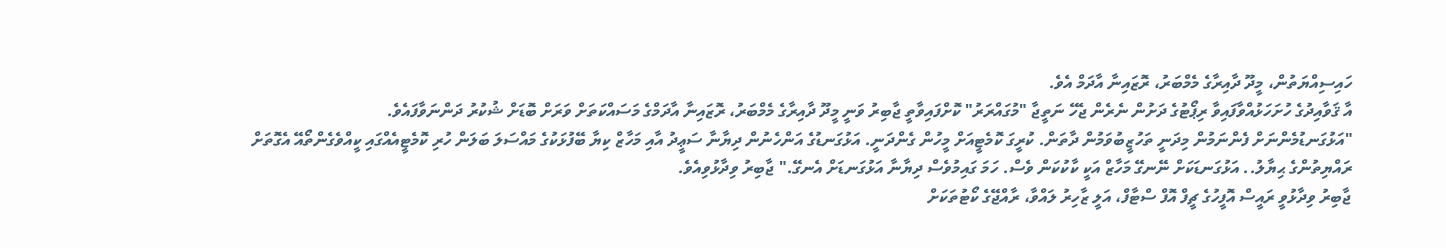ހައިސިއްޔަތުން، މީދޫ ދާއިރާގެ މެމްބަރު، ރޮޒައިނާ އާދަމް އެވެ.
އާ ޤަވާއިދުގެ ހުށަހަޅުއްވާފައިވާ ރިޕޯޓުގެ ދަށުން ނެރެން ޖެހޭ ނަތީޖާ "މުގައްރަރު" ކޮށްފައިވާތީ ޖާބިރު ވަނީ މީދޫ ދާއިރާގެ މެމްބަރު، ރޮޒައިނާ އާދަމްގެ މަސައްކަތަށް ވަރަށް ބޮޑަށް ޝުކުރު ދަންނަވާފައެވެ.
"އަޅުގަނޑުމެންނަށް ފެންނަމުން މިދަނީ ތަހުޒީބުވަމުން ދާތަން. ކުރީގަ ކޮމެޓީއަށް މީހުން ގެންދަނީ. އަޅުގަނޑުގެ އަންހެނުން ދިޔާނާ ސަޢީދު އާއި މަހާޒް ކިޔާ ބޭފުޅަކުގެ މައްސަލަ ބަލަން ހުރި ކޮމެޓީއެއްގައި ކީއްވެގެންތޯއޭ އެގޮތަށް ރައްޔިތުންގެ ޙިޔާލު.. އަޅުގަނޑަކަށް ނޭނގޭ މަހާޒް އަކީ ކާކުކަން ވެސް. ހަމަ ގައިމުވެސް ދިޔާނާ އަޅުގަނޑަށް އެނގޭ." ޖާބިރު ވިދާޅުވިއެވެ.
ޖާބިރު ވިދާޅުވީ ރައީސް އޮފީހުގެ ޗީފް އޮފް ސްޓާފް، އަލީ ޒާހިރު ލައްވާ، ރާއްޖޭގެ ކޯޓުތަކަށް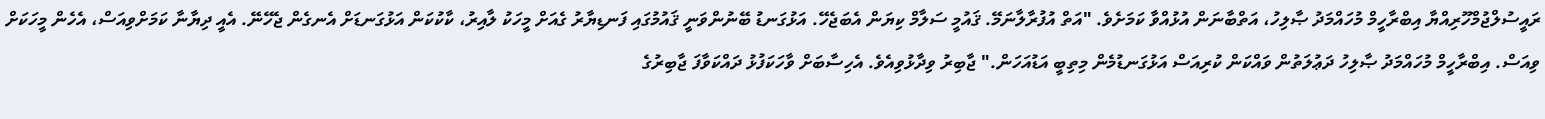ރައީސުލްޖުމްހޫރިއްޔާ އިބްރާހީމް މުހައްމަދު ޞާލިހު، އަތްބާނަން އުޅުއްވާ ކަމަށެވެ. "އަތް އުފުރާލާނަމޭ. ޤައުމީ ސަލާމް ކިޔަން އެބަޖެހޭ. އަޅުގަނޑު ބޭނުންވަނީ ޤައުމުގައި ފަނޑިޔާރު ގެއަށް މީހަކު ލާއިރު، ކާކުކަން އަޅުގަނޑަށް އެނގެން ޖެހޭނޭ. އެއީ ދިޔާނާ ކަމަށްވިއަސް، އެހެން މީހަކަށް ވިއަސް. އިބްރާހީމް މުހައްމަދު ޞާލިހު ދަޢުލަތުން ވައްކަން ކުރިއަސް އަޅުގަނޑުމެން މިތިބީ އަޑުއަހަން." ޖާބިރު ވިދާޅުވިއެވެ. އެހިސާބަށް ވާހަކަފުޅު ދައްކަވާފަ ޖާބިރުގެ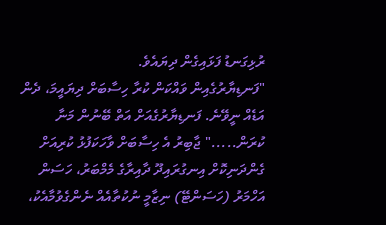ރުޅިގަނޑު ފަޅައިގެން ދިޔައެވެ.
"ފަނޑިޔާރުގެއިން ވައްކަން ކުރާ ހިސާބަށް ދިޔައީމަ، ދެން އަޑެއް ނީވޭނެ. ފަނޑިޔާރުގެއަށް އަތް ބޭނުން މަނާ ކުރަން....." ޖާބިރު އެ ހިސާބަށް ވާހަކަފުޅު ކުރިއަށް ގެންދަނިކޮށް އިނގުރައިދޫ ދާއިރާގެ މެމްބަރު، ހަސަން އަހްމަރު (ހަސަންޓޭ) ނިޒާމީ ނުކުތާއެއް ނެންގެވުމާއެކު،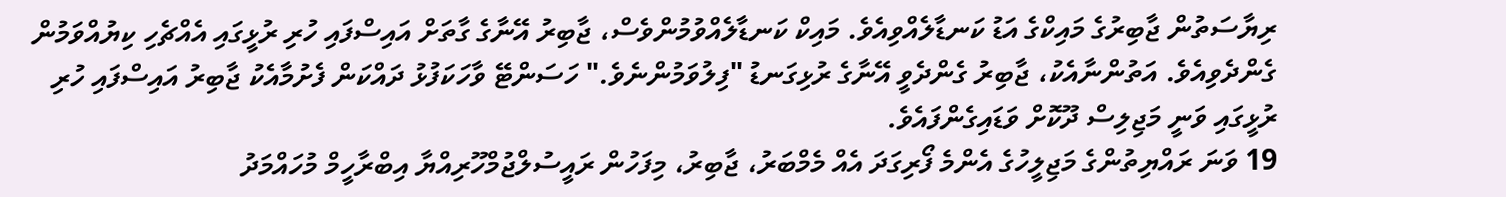ރިޔާސަތުން ޖާބިރުގެ މައިކްގެ އަޑު ކަނޑާލެއްވިއެވެ. މައިކް ކަނޑާލެއްވުމުންވެސް، ޖާބިރު އޭނާގެ ގާތަށް އައިސްފައި ހުރި ރުޅީގައި އެއްޗެހި ކިޔުއްވަމުން ގެންދެވިއެވެ. އަތުންނާއެކު، ޖާބިރު ގެންދެވީ އޭނާގެ ރުޅިގަނޑު "ފިލުވަމުންނެވެ." ހަސަންޓޭ ވާހަކަފުޅު ދައްކަން ފެށުމާއެކު ޖާބިރު އައިސްފައި ހުރި ރުޅީގައި ވަނީ މަޖިލިސް ދޫކޮށް ވަޑައިގެންފައެވެ.
19 ވަނަ ރައްޔިތުންގެ މަޖިލީހުގެ އެންމެ ފޯރިގަދަ އެއް މެމްބަރު، ޖާބިރު، މިފަހުން ރައީސުލްޖުމްހޫރިއްޔާ އިބްރާހީމް މުހައްމަދު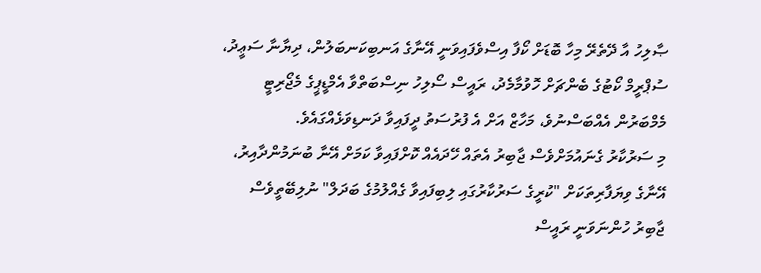ޞާލިހު އާ ދޭތެރޭ މިހާ ބޮޑަށް ކޯފާ އިސްވެފައިވަނީ އޭނާގެ އަނބިކަނބަލުން، ދިޔާނާ ސަޢީދު، ސުޕްރީމް ކޯޓުގެ ބެންޗަށް ހޮވުމާމެދު، ރައީސް ސޯލިހު ނިސްބަތްވާ އެމްޑީޕީގެ މެޖޯރިޓީ މެމްބަރުން އެއްބަސްނުވެ، މަހާޒް އަށް އެ ފުރުސަތު ދީފައިވާ ދަނޑިވަޅެއްގައެވެ.
މި ސަރުކާރު ގެނައުމަށްވެސް ޖާބިރު އެތައް ހޭދައެއް ކޮށްފައިވާ ކަމަށް އޭނާ ބުނަމުންދާއިރު، އޭނާގެ ވިޔަފާރިތަކަށް "ކުރީގެ ސަރުކާރުގައި ލިބިފައިވާ ގެއްލުމުގެ ބަދަލް" ނުލިބޭތީވެސް ޖާބިރު ހުންނަވަނީ ރައީސް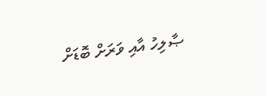ޞާލިހު އާއި ވަރަށް ބޮޑަށް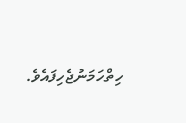ހިތްހަމަނުޖެހިފައެވެ.